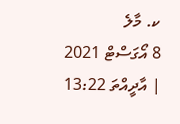ކ. މާލެ
8 އޯގަސްޓް 2021 | އާދީއްތަ 13:22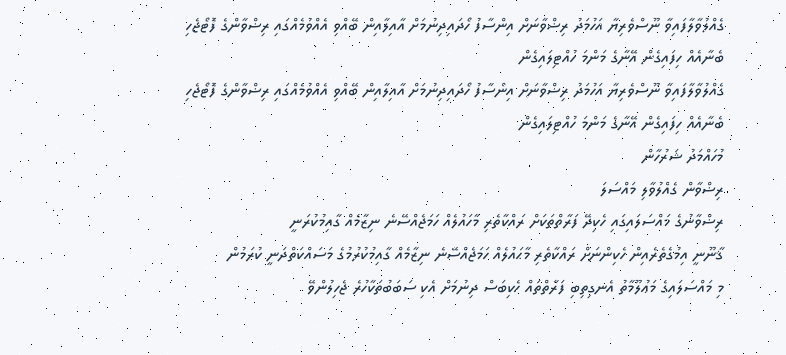ގެއްލުވާލާފައިވާ ނޫސްވެރިޔާ އަހުމަދު ރިޟްވާނަށް އިންސާފު ހޯދައިދިނުމަށް އާއިލާއިން ބޭއްވި އެއްވުމެއްގައި ރިޟްވާންގެ ފޮޓޯޖެހި ބެނާއެއް ހިފައިގެން އޭނާގެ މަންމަ ހުއްޓިލައިގެން
ގެއްލުވާލާފައިވާ ނޫސްވެރިޔާ އަހުމަދު ރިޟްވާނަށް އިންސާފު ހޯދައިދިނުމަށް އާއިލާއިން ބޭއްވި އެއްވުމެއްގައި ރިޟްވާންގެ ފޮޓޯޖެހި ބެނާއެއް ހިފައިގެން އޭނާގެ މަންމަ ހުއްޓިލައިގެން
މުހައްމަދު ޝަރުހާން
ރިޟްވާން ގެއްލުވާލި މައްސަލަ
ރިޟްވާނުގެ މައްސަލައިގައި ހެކިދޭ ފަރާތްތަކަށް ރައްކާތެރި މާހައުލެއް ހަމަޖެއްސޭނެ ނިޒާމެއް ގާއިމުކުރަނީ
ޤާނޫނީ އިމުގެތެރެއިން ހެކިންނަށް ރައްކާތެރި މާޙައުލެއް ހަމަޖެއްސޭނެ ނިޒާމެއް ގާއިމުކުރުމުގެ މަސައްކަތްދަނީ ކުރަމުން
މި މައްސަލައިގެ މަޢުލޫމާތު އެނގިތިބި ފަރާތްތައް ހެކިބަސް ދިނުމަށް އެކި ސަބަބުތަކާހުރެ ޖެހިލުންވޭ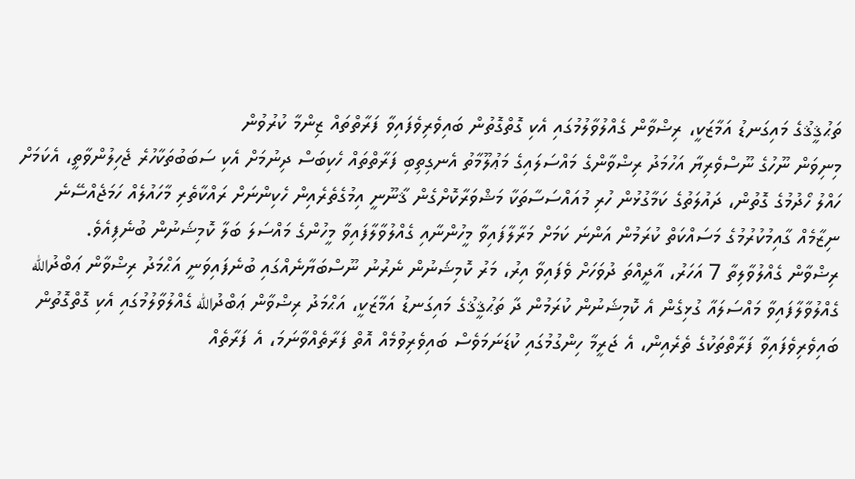ތަޙުޤީޤުގެ މައިގަނޑު އަމާޒަކީ، ރިޟްވާން ގެއްލުވާލުމުގައި އެކި ގޮތްގޮތުން ބައިވެރިވެފައިވާ ފަރާތްތައް ޒިންމާ ކުރުވުން
މިނިވަން ނޫހުގެ ނޫސްވެރިޔާ އަހުމަދު ރިޟްވާންގެ މައްސަލައިގެ މަޢުލޫމާތު އެނގިތިބި ފަރާތްތައް ހެކިބަސް ދިނުމަށް އެކި ސަބަބުތަކާހުރެ ޖެހިލުންވާތީ، އެކަމަށް ހައްލު ހޯދުމުގެ ގޮތުން، ދައުލަތުގެ ކަމާގުޅުން ހުރި މުއައްސަސާތަކާ މަޝްވަރާކޮށްގެން ޤާނޫނީ އިމުގެތެރެއިން ހެކިންނަށް ރައްކާތެރި މާހައުލެއް ހަމަޖެއްސޭނެ ނިޒާމެއް ގާއިމުކުރުމުގެ މަސައްކަތް ކުރަމުން އަންނަ ކަމަށް މަރާލާފައިވާ މީހުންނާއި ގެއްލުވާލާފައިވާ މީހުންގެ މައްސަލަ ބަލާ ކޮމިޝަނުން ބުނެފިއެވެ.
ރިޟްވާން ގެއްލުވާލިތާ 7 އަހަރު، އާދީއްތަ ދުވަހަށް ވެފައިވާ އިރު، މަރު ކޮމިޝަނުން ނެރުނު ނޫސްބަޔާނެއްގައި ބުނެފައިވަނީ އަޙްމަދު ރިޟްވާން ޢަބްދުالله ގެއްލުވާލާފައިވާ މައްސަލައާ ގުޅިގެން އެ ކޮމިޝަނުން ކުރަމުން ދާ ތަޙުޤީޤުގެ މައިގަނޑު އަމާޒަކީ، އަޙްމަދު ރިޟްވާން ޢަބްދުالله ގެއްލުވާލުމުގައި އެކި ގޮތްގޮތުން ބައިވެރިވެފައިވާ ފަރާތްތަކުގެ ތެރެއިން، އެ ޖަރީމާ ހިންގުމުގައި ކުޑަނަމަވެސް ބައިވެރިވުމެއް އޮތް ފަރާތެއްވާނަމަ، އެ ފަރާތެއް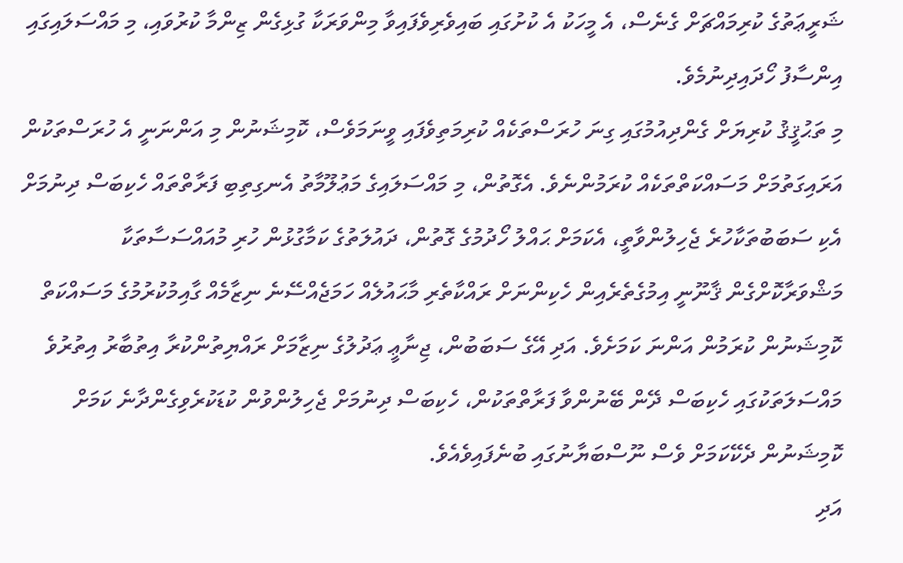ޝަރީޢަތުގެ ކުރިމައްޗަށް ގެނެސް، އެ މީހަކު އެ ކުށުގައި ބައިވެރިވެފައިވާ މިންވަރަކާ ގުޅިގެން ޒިންމާ ކުރުވައި، މި މައްސަލައިގައި އިންސާފު ހޯދައިދިނުމެވެ.
މި ތަޙުޤީޤު ކުރިޔަށް ގެންދިއުމުގައި ގިނަ ހުރަސްތަކެއް ކުރިމަތިވެފައި ވީނަމަވެސް، ކޮމިޝަނުން މި އަންނަނީ އެ ހުރަސްތަކުން އަރައިގަތުމަށް މަސައްކަތްތަކެއް ކުރަމުންނެވެ. އެގޮތުން، މި މައްސަލައިގެ މަޢުލޫމާތު އެނގިތިބި ފަރާތްތައް ހެކިބަސް ދިނުމަށް އެކި ސަބަބުތަކާހުރެ ޖެހިލުންވާތީ، އެކަމަށް ޙައްލު ހޯދުމުގެ ގޮތުން، ދައުލަތުގެ ކަމާގުޅުން ހުރި މުއައްސަސާތަކާ މަޝްވަރާކޮށްގެން ޤާނޫނީ އިމުގެތެރެއިން ހެކިންނަށް ރައްކާތެރި މާޙައުލެއް ހަމަޖެއްސޭނެ ނިޒާމެއް ގާއިމުކުރުމުގެ މަސައްކަތް ކޮމިޝަނުން ކުރަމުން އަންނަ ކަމަށެވެ. އަދި އޭގެ ސަބަބުން، ޖިނާޢީ ޢަދުލުގެ ނިޒާމަށް ރައްޔިތުންކުރާ އިތުބާރު އިތުރުވެ މައްސަލަތަކުގައި ހެކިބަސް ދޭން ބޭނުންވާ ފަރާތްތަކުން، ހެކިބަސް ދިނުމަށް ޖެހިލުންވުން ކުޑަކުރެވިގެންދާނެ ކަމަށް ކޮމިޝަނުން ދެކޭކަމަށް ވެސް ނޫސްބަޔާނުގައި ބުނެފައިވެއެވެ.
އަދި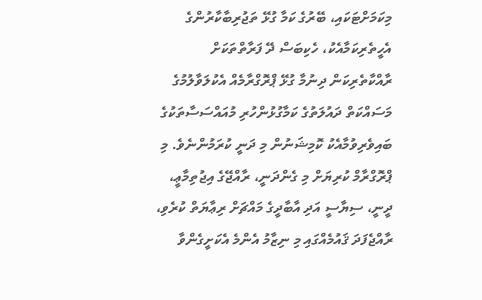މިކަމަށްޓަކައި، ބޭރުގެ ކަމާ ގުޅޭ ތަޖުރިބާކާރުންގެ އެހީތެރިކަމާއެކު، ހެކިބަސް ދޭ ފަރާތްތަކަށް ރާއްކާތެރިކަން ދިނުމާ ގުޅޭ ޕްރޮގްރާމެއް އެކުލަވާލުމުގެ މަސައްކަތް ދައުލަތުގެ ކަމާގުޅުންހުރި މުއައްސަސާތަކުގެ ބައިވެރިވުމާއެކު ކޮމިޝަނުން މި ދަނީ ކުރަމުންނެވެ. މި ޕްރޮގްރާމް ކުރިޔަށް މި ގެންދަނީ، ރާއްޖޭގެ އިޖުތިމާޢީ، ދީނީ، ސިޔާސީ އަދި އާބާދީގެ މައްޗަށް ރިޢާޔަތް ކުރެވި، ރާއްޖެފަދަ ޤައުމެއްގައި މި ނިޒާމު އެންމެ އެކަށީގެންވާ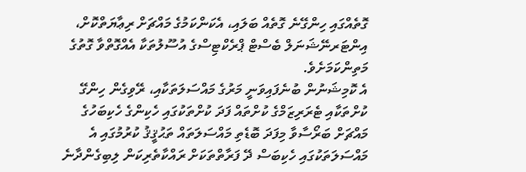ގޮތެއްގައި ހިންގޭނެ ގޮތެއް ބަލައި، އެކަންކަމުގެ މައްޗަށް ރިޢާޔަތްކޮށް، އިންޓަރނޭޝަނަލް ބެސްޓް ޕްރެކްޓިސްގެ އުސޫލުތަކާ އެއްގޮތްވާ ގޮތުގެ މަތިންކަމަށެވެ.
އެ ކޮމިޝަނުން ބުނެފައިވަނީ މަރުގެ މައްސަލަތަކާއި، ރޭވިގެން ހިންގޭ ކުށްތަކާއި ޓެރަރިޒަމްގެ ކުށްތައް ފަދަ ކުށްތަކުގައި ހެކިންގެ ހެކިބަހުގެ މައްޗަށް ބަރޯސާވާ މިފަދަ ބޮޑެތި މައްސަލަތައް ތަޙުޤީޤު ކުރުމުގައި އެ މައްސަލަތަކުގައި ހެކިބަސް ދޭ ފަރާތްތަކަށް ރައްކާތެރިކަން ލިބިގެންދާނެ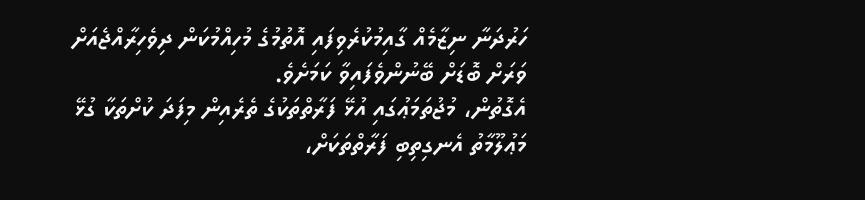ހަރުދަނާ ނިޒާމެއް ގާއިމުކުރެވިފައި އޮތުމުގެ މުހިއްމުކަން ދިވެހިރާއްޖެއަށް ވަރަށް ބޮޑަށް ބޭނުންވެފައިވާ ކަމަށެވެ.
އެގޮތުން، މުޖުތަމަޢުގައި އުޅޭ ފަރާތްތަކުގެ ތެރެއިން މިފަދަ ކުށްތަކާ ގުޅޭ މަޢުލޫމާތު އެނގިތިބި ފަރާތްތަކަށް،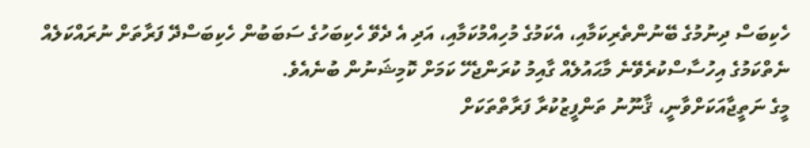ހެކިބަސް ދިނުމުގެ ބޭނުންތެރިކަމާއި، އެކަމުގެ މުހިއްމުކަމާއި، އަދި އެ ދެވޭ ހެކިބަހުގެ ސަބަބުން ހެކިބަސްދޭ ފަރާތަށް ނުރައްކަލެއް ނެތްކަމުގެ އިހުސާސްކުރެވޭނެ މާޙައުލެއް ގާއިމު ކުރަންޖެހޭ ކަމަށް ކޮމިޝަނުން ބުނެއެވެ.
މީގެ ނަތީޖާއަކަށްވާނީ، ޤާނޫނު ތަންފީޒުކުރާ ފަރާތްތަކަށް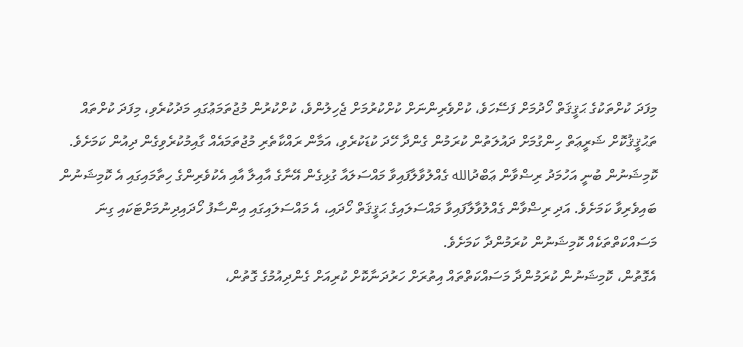މިފަދަ ކުށްތަކުގެ ޙަޤީޤަތް ހޯދުމަށް ފަސޭހަވެ، ކުށްވެރިންނަށް ކުށްކުރުމަށް ޖެހިލުންވެ، ކުށްކުރުން މުޖުތަމަޢުގައި މަދުކުރެވި، މިފަދަ ކުށްތައް ތަޙުޤީޤުކޮށް ޝަރީޢަތް ހިންގުމަށް ދައުލަތުން ކުރަމުން ގެންދާ ހޭދަ ކުޑަކުރެވި، އަމާން ރައްކާތެރި މުޖުތަމައެއް ގާއިމުކުރެވިގެން ދިއުން ކަމަށެވެ.
ކޮމިޝަނުން ބުނީ އަހުމަދު ރިޟްވާން ޢަބްދުالله ގެއްލުވާލާފައިވާ މައްސަލައާ ގުޅިގެން އޭނާގެ އާއިލާ އާއި އެކުވެރިންގެ ހިތާމައިގައި އެ ކޮމިޝަނުން ބައިވެރިވާ ކަމަށެވެ. އަދި ރިޟްވާން ގެއްލުވާލާފައިވާ މައްސަލައިގެ ޙަޤީޤަތް ހޯދައި، އެ މައްސަލައިގައި އިންސާފު ހޯދައިދިނުމަށްޓަކައި ގިނަ މަސައްކަތްތަކެއް ކޮމިޝަނުން ކުރަމުންދާ ކަމަށެވެ.
އެގޮތުން، ކޮމިޝަނުން ކުރަމުންދާ މަސައްކަތްތައް އިތުރަށް ހަރުދަނާކޮށް ކުރިއަށް ގެންދިއުމުގެ ގޮތުން،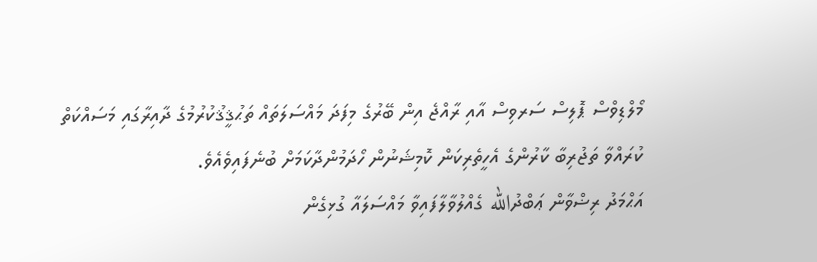މޯލްޑިވްސް ޕޮލިސް ސަރވިސް އާއި ރާއްޖެ އިން ބޭރުގެ މިފަދަ މައްސަލަތައް ތަޙުޤީޤުކުރުމުގެ ދާއިރާގައި މަސައްކަތް ކުރައްވާ ތަޖުރިބާ ކާރުންގެ އެހީތެރިކަން ކޮމިޝަނުން ހޯދަމުންދާކަމަށް ބުނެފައިވެއެވެ.
އަޙްމަދު ރިޟްވާން ޢަބްދުالله ގެއްލުވާލާފައިވާ މައްސަލައާ ގުޅިގެން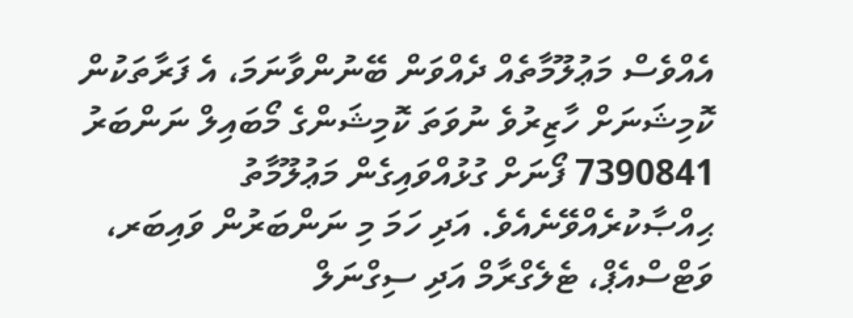އެއްވެސް މަޢުލޫމާތެއް ދެއްވަން ބޭނުންވާނަމަ، އެ ފަރާތަކުން ކޮމިޝަނަށް ހާޒިރުވެ ނުވަތަ ކޮމިޝަންގެ މޯބައިލް ނަންބަރު 7390841 ފޯނަށް ގުޅުއްވައިގެން މަޢުލޫމާތު ޙިއްޞާކުރެއްވޭނެއެވެ. އަދި ހަމަ މި ނަންބަރުން ވައިބަރ، ވަޓްސްއެޕް، ޓެލެގްރާމް އަދި ސިގްނަލް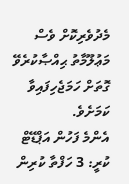މެދުވެރިކޮށް ވެސް މަޢުލޫމާތު ޙިއްޞާކުރެވޭ ގޮތަށް ހަމަޖެހިފައިވާ ކަމަށެވެ.
އެންމެ ފަހުން އަޕްޑޭޓް ކުރީ: 3 ހަފްތާ ކުރިން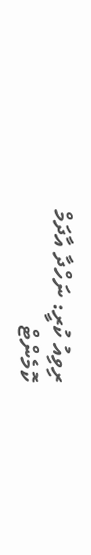ރިވިއު ކުރީ: ނަހްދާ އާދަމް
ކޮމެންޓް